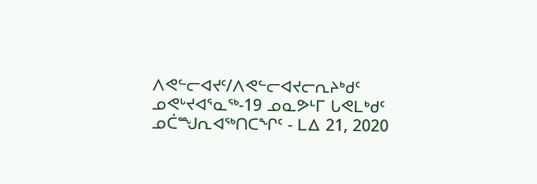ᐱᕙᓪᓕᐊᔪᑦ/ᐱᕙᓪᓕᐊᔪᓕᕆᔨᒃᑯᑦ
ᓄᕙᒡᔪᐊᕐᓇᖅ-19 ᓄᓇᕗᒻᒥ ᒐᕙᒪᒃᑯᑦ ᓄᑖᙳᕆᐊᖅᑎᑕᖏᑦ - ᒪᐃ 21, 2020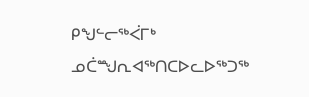ᑭᖑᓪᓕᖅᐹᒥᒃ ᓄᑖᙳᕆᐊᖅᑎᑕᐅᓚᐅᖅᑐᖅ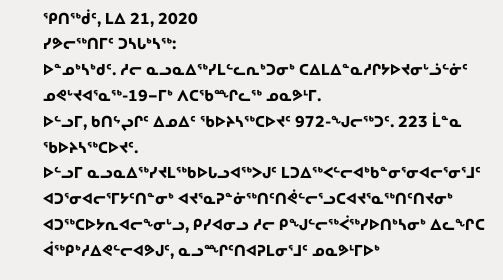ᕿᑎᖅᑰᑦ, ᒪᐃ 21, 2020
ᓯᕗᓕᖅᑎᒥᑦ ᑐᓴᒐᒃᓴᖅ:
ᐅᓐᓄᒃᓴᒃᑯᑦ. ᓱᓕ ᓇᓗᓇᐃᖅᓯᒪᓪᓚᕆᒃᑐᓂᒃ ᑕᐃᒪᐃᓐᓇᓱᒋᔭᐅᔪᓂᒡᓘᓪᓃᑦ ᓄᕙᒡᔪᐊᕐᓇᖅ-19−ᒥᒃ ᐱᑕᖃᙱᓚᖅ ᓄᓇᕗᒻᒥ.
ᐅᓪᓗᒥ, ᑲᑎᖦᖢᒋᑦ ᐃᓄᐃᑦ ᖃᐅᔨᓴᖅᑕᐅᔪᑦ 972-ᖑᓕᖅᑐᑦ. 223 ᒫᓐᓇ ᖃᐅᔨᓴᖅᑕᐅᔪᑦ.
ᐅᓪᓗᒥ ᓇᓗᓇᐃᖅᓯᔪᒪᖅᑲᐅᒐᓗᐊᖅᐳᒍᑦ ᒪᑐᐃᖅᐸᓪᓕᐊᒃᑲᓐᓂᕐᓂᐊᓕᕐᓂᕐᒧᑦ ᐊᑐᕐᓂᐊᓕᕐᒥᔭᑦᑎᓐᓂᒃ ᐊᔪᕐᓇᕈᓐᓃᖅᑎᑦᑎᕚᓪᓕᕐᓗᑕᐊᔪᕐᓇᖅᑎᑦᑎᔪᓂᒃ ᐊᑐᖅᑕᐅᔭᕆᐊᓕᖕᓂᒡᓗ, ᑭᓯᐊᓂᓗ ᓱᓕ ᑭᖑᓪᓕᖅᐹᖅᓯᐅᑎᒃᓴᓂᒃ ᐃᓚᖏᑕ ᐋᖅᑭᒃᓱᐃᕙᓪᓕᐊᕗᒍᑦ, ᓇᓗᙱᑦᑎᐊᕈᒪᓂᕐᒧᑦ ᓄᓇᕗᒻᒥᐅᒃ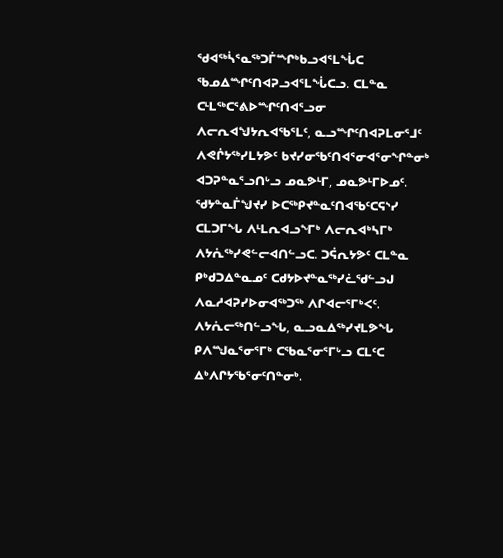ᖁᐊᖅᓵᕐᓇᖅᑐᒦᙱᒃᑲᓗᐊᕐᒪᖔᑕ ᖃᓄᐃᙱᑦᑎᐊᕈᓗᐊᕐᒪᖔᑕᓗ. ᑕᒪᓐᓇ ᑕᒻᒪᖅᑕᕐᕕᐅᙱᑦᑎᐊᕐᓗᓂ ᐱᓕᕆᐊᖑᔭᕆᐊᖃᕐᒪᑦ, ᓇᓗᙱᑦᑎᐊᕈᒪᓂᕐᒧᑦ ᐱᕙᒌᔭᖅᓯᒪᔭᕗᑦ ᑲᔪᓯᓂᖃᑦᑎᐊᕐᓂᐊᕐᓂᖏᓐᓂᒃ ᐊᑐᕈᓐᓇᕐᓗᑎᒡᓗ ᓄᓇᕗᒻᒥ, ᓄᓇᕗᒻᒥᐅᓄᑦ.
ᖁᔭᓐᓇᒦᖑᔪᓯ ᐅᑕᖅᑭᔪᓐᓇᑦᑎᐊᖃᑦᑕᕋᔅᓯ ᑕᒪᑐᒥᖓ ᐱᒻᒪᕆᐊᓗᖕᒥᒃ ᐱᓕᕆᐊᒃᓴᒥᒃ ᐱᔭᕇᖅᓯᕙᓪᓕᐊᑎᓪᓗᑕ. ᑐᕌᕆᔭᕗᑦ ᑕᒪᓐᓇ ᑭᒃᑯᑐᐃᓐᓇᓄᑦ ᑕᑯᔭᐅᔪᓐᓇᖅᓯᓛᖁᓪᓗᒍ  ᐱᓇᓱᐊᕈᓯᐅᓂᐊᖅᑐᖅ ᐱᒋᐊᓕᕐᒥᒃᐸᑦ.
ᐱᔭᕇᓕᖅᑎᓪᓗᖓ, ᓇᓗᓇᐃᖅᓯᔪᒪᕗᖓ ᑭᐱᙳᓇᕐᓂᕐᒥᒃ ᑕᖃᓇᕐᓂᕐᒥᒡᓗ ᑕᒪᑦᑕ ᐃᒃᐱᒋᔭᖃᕐᓂᑦᑎᓐᓂᒃ.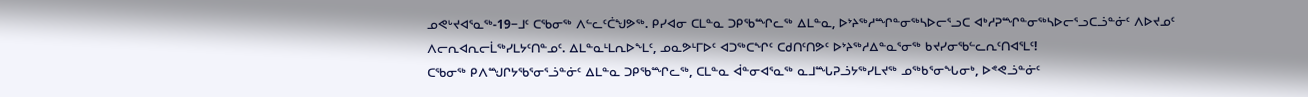ᓄᕙᒡᔪᐊᕐᓇᖅ-19−ᒧᑦ ᑕᖃᓂᖅ ᐱᓪᓚᑦᑖᖑᕗᖅ. ᑭᓯᐊᓂ ᑕᒪᓐᓇ ᑐᑭᖃᙱᓚᖅ ᐃᒪᓐᓇ, ᐅᔾᔨᖅᓱᙱᓐᓂᖅᓴᐅᓕᕐᓗᑕ ᐊᒃᓱᕈᙱᓐᓂᖅᓴᐅᓕᕐᓗᑕᓘᓐᓃᑦ ᐱᐅᔪᓄᑦ ᐱᓕᕆᐊᕆᓕᒫᖅᓯᒪᔭᑦᑎᓐᓄᑦ. ᐃᒪᓐᓇᒻᒪᕆᐅᖕᒪᑦ, ᓄᓇᕗᒻᒥᐅᑦ ᐊᑐᖅᑕᖏᑦ ᑕᑯᑎᑦᑎᕗᑦ ᐅᔾᔨᖅᓱᐃᓐᓇᕐᓂᖅ ᑲᔪᓯᓂᖃᓪᓚᕆᑦᑎᐊᕐᒪᑦ!
ᑕᖃᓂᖅ ᑭᐱᙳᒋᔭᖃᕐᓂᕐᓘᓐᓃᑦ ᐃᒪᓐᓇ ᑐᑭᖃᙱᓚᖅ, ᑕᒪᓐᓇ ᐋᓐᓂᐊᕐᓇᖅ ᓇᒧᙵᕈᓘᔭᖅᓯᒪᔪᖅ ᓄᖅᑲᕐᓂᖓᓂᒃ, ᐅᕝᕙᓘᓐᓃᑦ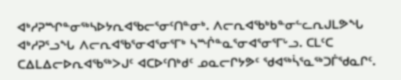ᐊᒃᓱᕈᙱᓐᓂᖅᓴᐅᔭᕆᐊᖃᓕᕐᓂᑦᑎᓐᓂᒃ. ᐱᓕᕆᐊᖃᒃᑲᓐᓂᓪᓚᕆᒍᒪᕗᖓ ᐊᒃᓱᕈᕐᓗᖓ ᐱᓕᕆᐊᖃᕐᓂᐊᕐᓂᕐᒥᒃ ᓴᙲᓐᓇᕐᓂᐊᕐᓂᕐᒥᒡᓗ. ᑕᒪᑦᑕ ᑕᐃᒪᐃᓕᐅᕆᐊᖃᖅᐳᒍᑦ ᐊᑕᐅᑦᑎᒃᑯᑦ ᓄᓇᓕᒋᔭᕗᑦ ᖁᐊᖅᓵᕐᓇᖅᑐᒦᖁᓇᒋᑦ.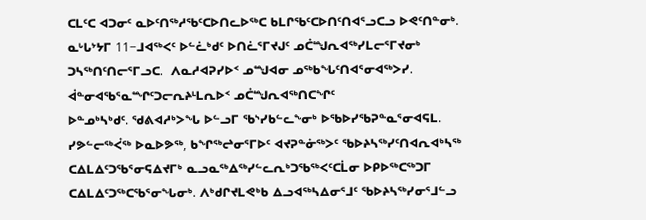ᑕᒪᑦᑕ ᐊᑐᓂᑦ ᓇᐅᑦᑎᖅᓱᖃᑦᑕᐅᑎᓚᐅᖅᑕ ᑲᒪᒋᖃᑦᑕᐅᑎᑦᑎᐊᕐᓗᑕᓗ ᐅᕙᑦᑎᓐᓂᒃ.
ᓇᒡᒐᔾᔭᒥ 11−ᒧᐊᖅᐸᑦ ᐅᓪᓛᒃᑯᑦ ᐅᑎᓛᕐᒥᔪᒍᑦ ᓄᑖᙳᕆᐊᖅᓯᒪᓕᕐᒥᔪᓂᒃ ᑐᓴᖅᑎᑦᑎᓕᕐᒥᓗᑕ.  ᐱᓇᓱᐊᕈᓯᐅᑉ ᓄᙳᐊᓂ ᓄᖅᑲᖓᑦᑎᐊᕐᓂᐊᖅᐳᓯ.
ᐋᓐᓂᐊᖃᕐᓇᙱᑦᑐᓕᕆᔨᒻᒪᕆᐅᑉ ᓄᑖᙳᕆᐊᖅᑎᑕᖏᑦ
ᐅᓐᓄᒃᓴᒃᑯᑦ. ᖁᕕᐊᓱᒃᐳᖓ ᐅᓪᓗᒥ ᖃᔅᓯᑲᓪᓚᖕᓂᒃ ᐅᖃᐅᓯᖃᕈᓐᓇᕐᓂᐊᕋᒪ.  ᓯᕗᓪᓕᖅᐹᖅ ᐅᓇᐅᕗᖅ, ᑲᖏᖅᖠᓂᕐᒥᐅᑦ ᐊᔪᕈᓐᓃᖅᐳᑦ ᖃᐅᔨᓴᖅᓯᑦᑎᐊᕆᐊᒃᓴᖅ ᑕᐃᒪᐃᑦᑐᖃᕐᓂᕋᐃᔪᒥᒃ ᓇᓗᓇᖅᐃᖅᓯᓪᓚᕆᒃᑐᖃᖅᐸᑦᑕᒫᓂ ᐅᑭᐅᖅᑕᖅᑐᒥ ᑕᐃᒪᐃᑦᑐᖅᑕᖃᕐᓂᖓᓂᒃ. ᐱᒃᑯᒋᔪᒪᕙᒃᑲ ᐃᓗᐊᖅᓴᐃᓂᕐᒧᑦ ᖃᐅᔨᓴᖅᓯᓂᕐᒧᓪᓗ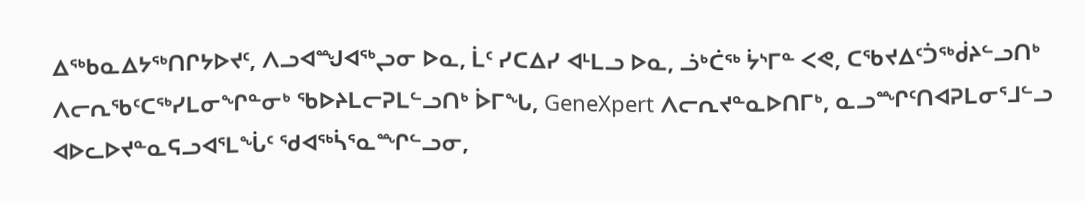ᐃᖅᑲᓇᐃᔭᖅᑎᒋᔭᐅᔪᑦ, ᐱᓗᐊᙳᐊᖅᖢᓂ ᐅᓇ, ᒫᑦ ᓯᑕᐃᓯ ᐊᒻᒪᓗ ᐅᓇ, ᓘᒃᑖᖅ ᔮᔅᒥᓐ ᐸᕙ, ᑕᖃᔪᐃᑦᑑᖅᑰᔨᓪᓗᑎᒃ ᐱᓕᕆᖃᑦᑕᖅᓯᒪᓂᖏᓐᓂᒃ ᖃᐅᔨᒪᓕᕈᒪᓪᓗᑎᒃ ᐆᒥᖓ, GeneXpert ᐱᓕᕆᔪᓐᓇᐅᑎᒥᒃ, ᓇᓗᙱᑦᑎᐊᕈᒪᓂᕐᒧᓪᓗ ᐊᐅᓚᐅᔪᓐᓇᕋᓗᐊᕐᒪᖔᑦ ᖁᐊᖅᓵᕐᓇᙱᓪᓗᓂ,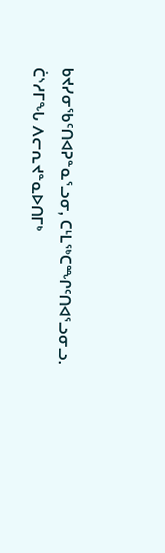ᑲᔪᓯᓂᖃᑦᑎᐊᕈᓐᓇᕐᓗᓂ, ᑕᒻᒪᖅᑕᙱᑦᑎᐊᕐᓗᓂᓗ. ᑖᔅᓱᒥᖓ ᐱᓕᕆᔪᓐᓇᐅᑎᒥᒃ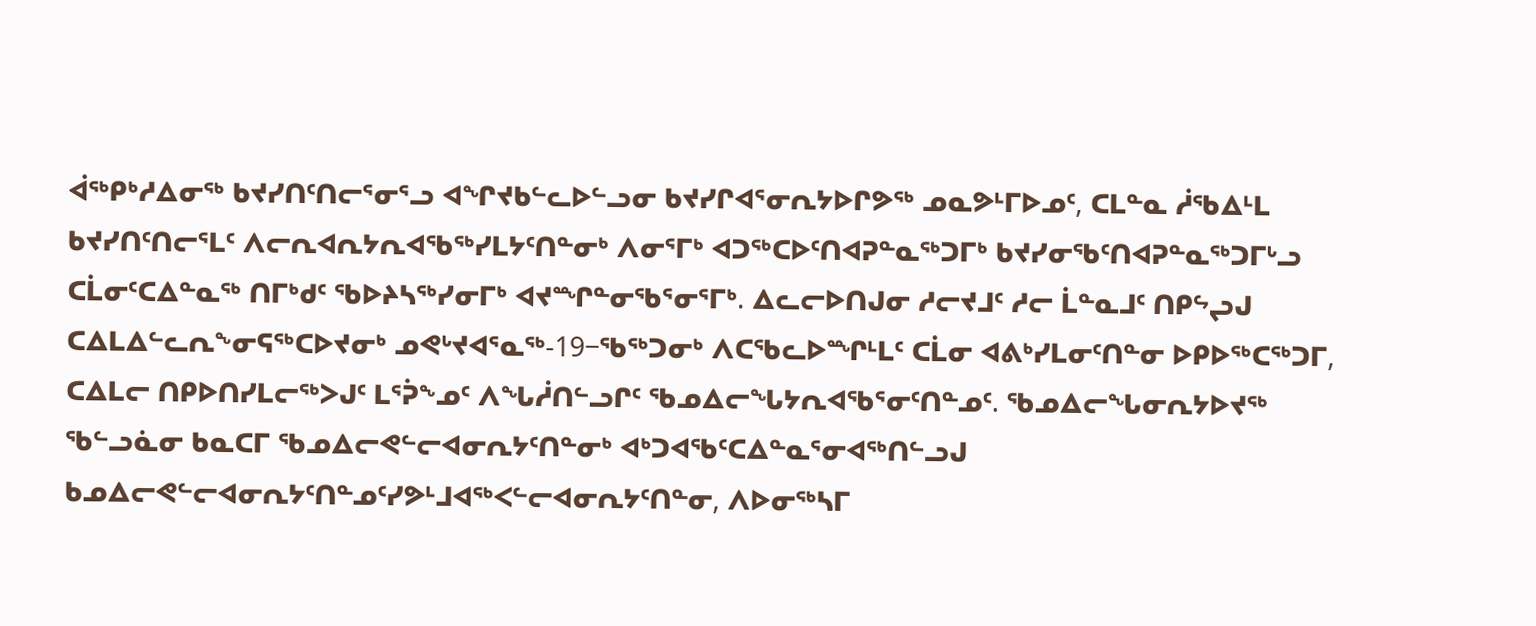ᐋᖅᑭᒃᓱᐃᓂᖅ ᑲᔪᓯᑎᑦᑎᓕᕐᓂᕐᓗ ᐊᖏᔪᑲᓪᓚᐅᓪᓗᓂ ᑲᔪᓯᒋᐊᕐᓂᕆᔭᐅᒋᕗᖅ ᓄᓇᕗᒻᒥᐅᓄᑦ, ᑕᒪᓐᓇ ᓲᖃᐃᒻᒪ ᑲᔪᓯᑎᑦᑎᓕᕐᒪᑦ ᐱᓕᕆᐊᕆᔭᕆᐊᖃᖅᓯᒪᔭᑦᑎᓐᓂᒃ ᐱᓂᕐᒥᒃ ᐊᑐᖅᑕᐅᑦᑎᐊᕈᓐᓇᖅᑐᒥᒃ ᑲᔪᓯᓂᖃᑦᑎᐊᕈᓐᓇᖅᑐᒥᒡᓗ ᑕᒫᓂᑦᑕᐃᓐᓇᖅ ᑎᒥᒃᑯᑦ ᖃᐅᔨᓴᖅᓯᓂᒥᒃ ᐊᔪᙱᓐᓂᖃᕐᓂᕐᒥᒃ. ᐃᓚᓕᐅᑎᒍᓂ ᓱᓕᔪᒧᑦ ᓱᓕ ᒫᓐᓇᒧᑦ ᑎᑭᖦᖢᒍ ᑕᐃᒪᐃᓪᓚᕆᖕᓂᕋᖅᑕᐅᔪᓂᒃ ᓄᕙᒡᔪᐊᕐᓇᖅ-19−ᖃᖅᑐᓂᒃ ᐱᑕᖃᓚᐅᙱᒻᒪᑦ ᑕᒫᓂ ᐊᕕᒃᓯᒪᓂᑦᑎᓐᓂ ᐅᑭᐅᖅᑕᖅᑐᒥ, ᑕᐃᒪᓕ ᑎᑭᐅᑎᓯᒪᓕᖅᐳᒍᑦ ᒪᕐᕉᖕᓄᑦ ᐱᖓᓲᑎᓪᓗᒋᑦ ᖃᓄᐃᓕᖓᔭᕆᐊᖃᕐᓂᑦᑎᓐᓄᑦ. ᖃᓄᐃᓕᖓᓂᕆᔭᐅᔪᖅ ᖃᓪᓗᓈᓂ ᑲᓇᑕᒥ ᖃᓄᐃᓕᕙᓪᓕᐊᓂᕆᔭᑦᑎᓐᓂᒃ ᐊᒃᑐᐊᖃᑦᑕᐃᓐᓇᕐᓂᐊᖅᑎᓪᓗᒍ ᑲᓄᐃᓕᕙᓪᓕᐊᓂᕆᔭᑦᑎᓐᓄᑦᓯᕗᒻᒧᐊᖅᐸᓪᓕᐊᓂᕆᔭᑦᑎᓐᓂ, ᐱᐅᓂᖅᓴᒥ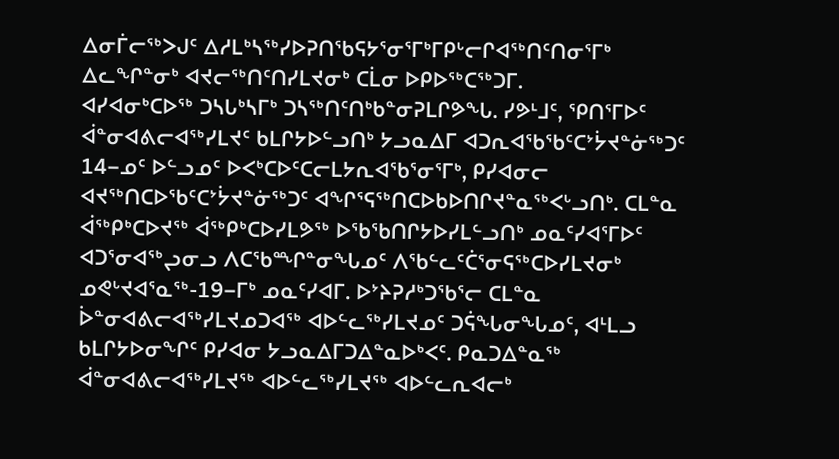ᐃᓂᒦᓕᖅᐳᒍᑦ ᐃᓱᒪᒃᓴᖅᓯᐅᕈᑎᖃᕋᔭᕐᓂᕐᒥᒃᒥᑭᒡᓕᒋᐊᖅᑎᑦᑎᓂᕐᒥᒃ ᐃᓚᖏᓐᓂᒃ ᐊᔪᓕᖅᑎᑦᑎᓯᒪᔪᓂᒃ ᑕᒫᓂ ᐅᑭᐅᖅᑕᖅᑐᒥ.
ᐊᓯᐊᓂᒃᑕᐅᖅ ᑐᓴᒐᒃᓴᒥᒃ ᑐᓴᖅᑎᑦᑎᒃᑲᓐᓂᕈᒪᒋᕗᖓ. ᓯᕗᒻᒧᑦ, ᕿᑎᕐᒥᐅᑦ ᐋᓐᓂᐊᕕᓕᐊᖅᓯᒪᔪᑦ ᑲᒪᒋᔭᐅᓪᓗᑎᒃ ᔭᓗᓇᐃᒥ ᐊᑐᕆᐊᖃᖃᑦᑕᔾᔮᔪᓐᓃᖅᑐᑦ 14−ᓄᑦ ᐅᓪᓗᓄᑦ ᐅᐸᒃᑕᐅᑦᑕᓕᒪᔭᕆᐊᖃᕐᓂᕐᒥᒃ, ᑭᓯᐊᓂᓕ ᐊᔪᖅᑎᑕᐅᖃᑦᑕᔾᔮᔪᓐᓃᖅᑐᑦ ᐊᖏᕐᕋᖅᑎᑕᐅᑲᐅᑎᒋᔪᓐᓇᖅᐸᒡᓗᑎᒃ. ᑕᒪᓐᓇ ᐋᖅᑭᒃᑕᐅᔪᖅ ᐋᖅᑭᒃᑕᐅᓯᒪᕗᖅ ᐅᖃᖃᑎᒋᔭᐅᓯᒪᓪᓗᑎᒃ ᓄᓇᑦᓯᐊᕐᒥᐅᑦ ᐊᑐᕐᓂᐊᖅᖢᓂᓗ ᐱᑕᖃᙱᓐᓂᖓᓄᑦ ᐱᖃᓪᓚᑦᑖᕐᓂᕋᖅᑕᐅᓯᒪᔪᓂᒃ ᓄᕙᒡᔪᐊᕐᓇᖅ-19−ᒥᒃ ᓄᓇᑦᓯᐊᒥ. ᐅᔾᔨᕈᓱᒃᑐᖃᕐᓕ ᑕᒪᓐᓇ ᐆᓐᓂᐊᕕᓕᐊᖅᓯᒪᔪᓄᑐᐊᖅ ᐊᐅᓪᓚᖅᓯᒪᔪᓄᑦ ᑐᕌᖓᓂᖓᓄᑦ, ᐊᒻᒪᓗ ᑲᒪᒋᔭᐅᓂᖏᑦ ᑭᓯᐊᓂ ᔭᓗᓇᐃᒥᑐᐃᓐᓇᐅᒃᐸᑦ. ᑭᓇᑐᐃᓐᓇᖅ ᐋᓐᓂᐊᕕᓕᐊᖅᓯᒪᔪᖅ ᐊᐅᓪᓚᖅᓯᒪᔪᖅ ᐊᐅᓪᓚᕆᐊᓕᒃ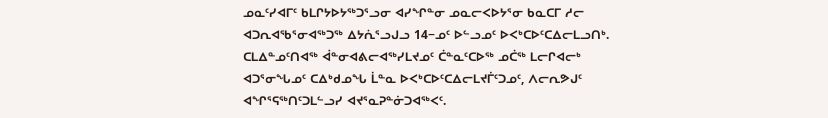ᓄᓇᑦᓯᐊᒥᑦ ᑲᒪᒋᔭᐅᔭᖅᑐᕐᓗᓂ ᐊᓯᖏᓐᓂ ᓄᓇᓕᐸᐅᔭᕐᓂ ᑲᓇᑕᒥ ᓱᓕ ᐊᑐᕆᐊᖃᕐᓂᐊᖅᑐᖅ ᐃᔭᕇᕐᓗᒍᓗ 14−ᓄᑦ ᐅᓪᓗᓄᑦ ᐅᐸᒃᑕᐅᑦᑕᐃᓕᒪᓗᑎᒃ. ᑕᒪᐃᓐᓄᑦᑎᐊᖅ ᐋᓐᓂᐊᕕᓕᐊᖅᓯᒪᔪᓄᑦ ᑖᓐᓇᑦᑕᐅᖅ ᓄᑖᖅ ᒪᓕᒋᐊᓕᒃ ᐊᑐᕐᓂᖓᓄᑦ ᑕᐃᒃᑯᓄᖓ ᒫᓐᓇ ᐅᐸᒃᑕᐅᑦᑕᐃᓕᒪᔪᒦᑦᑐᓄᑦ, ᐱᓕᕆᕗᒍᑦ ᐊᖏᕐᕋᖅᑎᑦᑐᒪᓪᓗᓯ ᐊᔪᕐᓇᕈᓐᓃᑐᐊᖅᐸᑦ.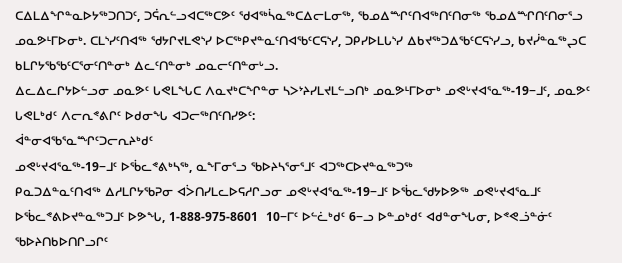ᑕᐃᒪᐃᖏᓐᓇᐅᔭᖅᑐᑎᑐᑦ, ᑐᕌᕆᓪᓗᐊᑕᖅᑕᕗᑦ ᖁᐊᖅᓵᓇᖅᑕᐃᓕᒪᓂᖅ, ᖃᓄᐃᙱᑦᑎᐊᖅᑎᑦᑎᓂᖅ ᖃᓄᐃᙱᑎᑦᑎᓂᕐᓗ ᓄᓇᕗᒻᒥᐅᓂᒃ. ᑕᒪᔅᓯᑦᑎᐊᖅ ᖁᔭᒋᔪᒪᕙᔅᓯ ᐅᑕᖅᑭᔪᓐᓇᑦᑎᐊᖃᑦᑕᕋᔅᓯ, ᑐᑭᓯᐅᒪᒐᔅᓯ ᐃᑲᔪᖅᑐᐃᖃᑦᑕᕋᔅᓯᓗ, ᑲᔪᓰᓐᓇᖅᖢᑕ ᑲᒪᒋᔭᖃᖃᑦᑕᕐᓂᑦᑎᓐᓂᒃ ᐃᓚᑦᑎᓐᓂᒃ ᓄᓇᓕᑦᑎᓐᓂᒡᓗ.
ᐃᓚᐃᓚᒋᔭᐅᓪᓗᓂ ᓄᓇᕗᑦ ᒐᕙᒪᖓᑕ ᐱᓇᔪᒃᑕᖏᓐᓂ ᓴᐳᔾᔨᓯᒪᔪᒪᓪᓗᑎᒃ ᓄᓇᕗᒻᒥᐅᓂᒃ ᓄᕙᒡᔪᐊᕐᓇᖅ-19−ᒧᑦ, ᓄᓇᕗᑦ ᒐᕙᒪᒃᑯᑦ ᐱᓕᕆᕝᕕᒋᑦ ᐅᑯᓂᖓ ᐊᑐᓕᖅᑎᑦᑎᓯᕗᑦ:
ᐋᓐᓂᐊᖃᕐᓇᙱᑦᑐᓕᕆᔨᒃᑯᑦ
ᓄᕙᒡᔪᐊᕐᓇᖅ-19−ᒧᑦ ᐅᖄᓚᕝᕕᒃᓴᖅ, ᓇᖕᒥᓂᕐᓗ ᖃᐅᔨᓴᕐᓂᕐᒧᑦ ᐊᑐᖅᑕᐅᔪᓐᓇᖅᑐᖅ
ᑭᓇᑐᐃᓐᓇᑦᑎᐊᖅ ᐃᓱᒪᒋᔭᖃᕈᓂ ᐊᐴᑎᓯᒪᓚᐅᕋᓱᒋᓗᓂ ᓄᕙᒡᔪᐊᕐᓇᖅ-19−ᒧᑦ ᐅᖄᓚᖁᔭᐅᕗᖅ ᓄᕙᒡᔪᐊᕐᓇᒧᑦ ᐅᖄᓚᕝᕕᐅᔪᓐᓇᖅᑐᒧᑦ ᐅᕗᖓ, 1-888-975-8601  10−ᒥᑦ ᐅᓪᓛᒃᑯᑦ 6−ᓗ ᐅᓐᓄᒃᑯᑦ ᐊᑯᓐᓂᖓᓂ, ᐅᕝᕙᓘᓐᓃᑦ ᖃᐅᔨᑎᑲᐅᑎᒋᓗᒋᑦ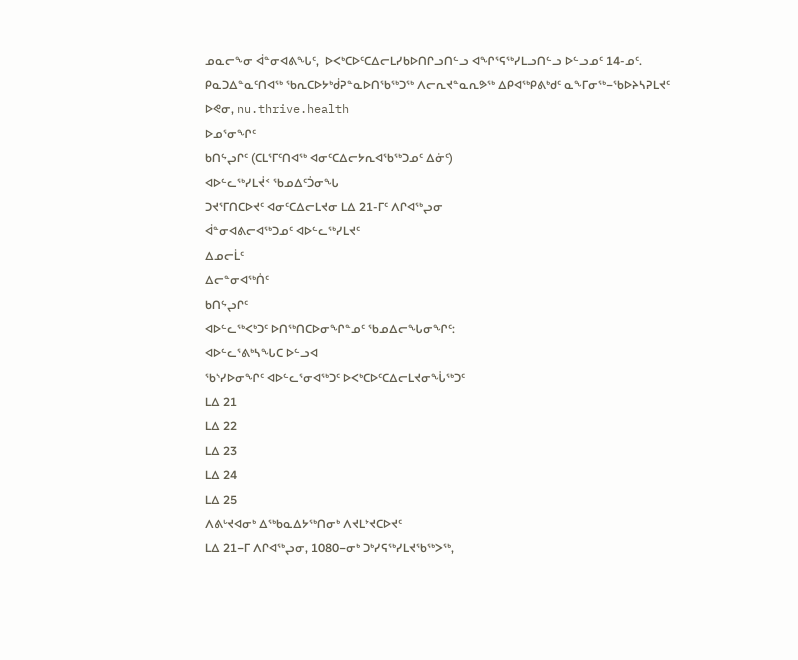ᓄᓇᓕᖕᓂ ᐋᓐᓂᐊᕕᖓᑦ,  ᐅᐸᒃᑕᐅᑦᑕᐃᓕᒪᓯᑲᐅᑎᒋᓗᑎᓪᓗ ᐊᖏᕐᕋᖅᓯᒪᓗᑎᓪᓗ ᐅᓪᓗᓄᑦ 14-ᓄᑦ.
ᑭᓇᑐᐃᓐᓇᑦᑎᐊᖅ ᖃᕆᑕᐅᔭᒃᑰᕈᓐᓇᐅᑎᖃᖅᑐᖅ ᐱᓕᕆᔪᓐᓇᕆᕗᖅ ᐃᑭᐊᖅᑭᕕᒃᑯᑦ ᓇᖕᒥᓂᖅ−ᖃᐅᔨᓴᕈᒪᔪᑦ ᐅᕙᓂ, nu.thrive.health
ᐅᓄᕐᓂᖏᑦ
ᑲᑎᖦᖢᒋᑦ (ᑕᒪᕐᒥᑦᑎᐊᖅ ᐊᓂᑦᑕᐃᓕᔭᕆᐊᖃᖅᑐᓄᑦ ᐃᓃᑦ)
ᐊᐅᓪᓚᖅᓯᒪᔫᑉ ᖃᓄᐃᑦᑑᓂᖓ
ᑐᔪᕐᒥᑎᑕᐅᔪᑦ ᐊᓂᑦᑕᐃᓕᒪᔪᓂ ᒪᐃ 21-ᒥᑦ ᐱᒋᐊᖅᖢᓂ
ᐋᓐᓂᐊᕕᓕᐊᖅᑐᓄᑦ ᐊᐅᓪᓚᖅᓯᒪᔪᑦ
ᐃᓄᓕᒫᑦ
ᐃᓕᓐᓂᐊᖅᑏᑦ
ᑲᑎᖦᖢᒋᑦ
ᐊᐅᓪᓚᖅᐸᒃᑐᑦ ᐅᑎᖅᑎᑕᐅᓂᖏᓐᓄᑦ ᖃᓄᐃᓕᖓᓂᖏᑦ:
ᐊᐅᓪᓚᕐᕕᒃᓴᖓᑕ ᐅᓪᓗᐊ
ᖃᔅᓯᐅᓂᖏᑦ ᐊᐅᓪᓚᕐᓂᐊᖅᑐᑦ ᐅᐸᒃᑕᐅᑦᑕᐃᓕᒪᔪᓂᖔᖅᑐᑦ
ᒪᐃ 21
ᒪᐃ 22
ᒪᐃ 23
ᒪᐃ 24
ᒪᐃ 25
ᐱᕕᒡᔪᐊᓂᒃ ᐃᖅᑲᓇᐃᔭᖅᑎᓂᒃ ᐱᔪᒪᔾᔪᑕᐅᔪᑦ
ᒪᐃ 21−ᒥ ᐱᒋᐊᖅᖢᓂ, 1080−ᓂᒃ ᑐᒃᓯᕋᖅᓯᒪᔪᖃᖅᐳᖅ,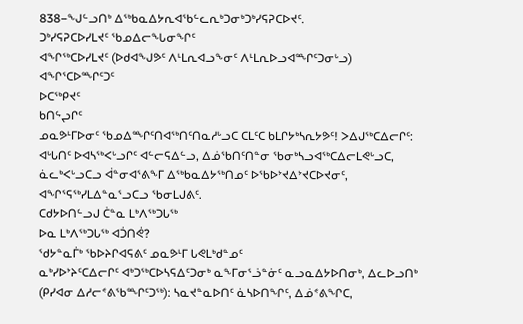838−ᖑᓪᓗᑎᒃ ᐃᖅᑲᓇᐃᔭᕆᐊᖃᓪᓚᕆᒃᑐᓂᒃᑐᒃᓯᕋᕈᑕᐅᔪᑦ.
ᑐᒃᓯᕋᕈᑕᐅᓯᒪᔪᑦ ᖃᓄᐃᓕᖓᓂᖏᑦ
ᐊᖏᖅᑕᐅᓯᒪᔪᑦ (ᐅᑯᐊᖑᕗᑦ ᐱᒻᒪᕆᐊᓗᖕᓂᑦ ᐱᒻᒪᕆᐅᓗᐊᙱᑦᑐᓂᒡᓗ)
ᐊᖏᕐᑕᐅᙱᑦᑐᑦ
ᐅᑕᖅᑭᔪᑦ
ᑲᑎᖦᖢᒋᑦ
ᓄᓇᕗᒻᒥᐅᓂᑦ ᖃᓄᐃᙱᑦᑎᐊᖅᑎᑦᑎᓇᓱᒡᓗᑕ ᑕᒪᑦᑕ ᑲᒪᒋᔭᒃᓴᕆᔭᕗᑦ! ᐳᐃᒍᖅᑕᐃᓕᒋᑦ: ᐊᒡᒐᑎᑦ ᐅᐊᓴᖅᐸᒡᓗᒋᑦ ᐊᓪᓕᕋᐃᓪᓗ, ᐃᓅᖃᑎᑦᑎᓐᓂ ᖃᓂᒃᓴᓗᐊᖅᑕᐃᓕᒪᕙᒡᓗᑕ, ᓈᓚᒃᐸᒡᓗᑕᓗ ᐋᓐᓂᐊᕐᕕᖕᒥ ᐃᖅᑲᓇᐃᔭᖅᑎᓄᑦ ᐅᖃᐅᔾᔪᐃᔾᔪᑕᐅᔪᓂᑦ, ᐊᖏᕐᕋᖅᓯᒪᐃᓐᓇᕐᓗᑕᓗ ᖃᓂᒪᒍᕕᑦ.
ᑕᑯᔭᐅᑎᓪᓗᒍ ᑖᓐᓇ ᒪᒃᐱᖅᑐᒐᖅ
ᐅᓇ ᒪᒃᐱᖅᑐᒐᖅ ᐊᑑᑎᕚ?
ᖁᔭᓐᓇᒦᒃ ᖃᐅᔨᒋᐊᕋᕕᑦ ᓄᓇᕗᒻᒥ ᒐᕙᒪᒃᑯᓐᓄᑦ
ᓇᒃᓯᐅᔾᔨᑦᑕᐃᓕᒋᑦ ᐊᒃᑐᖅᑕᐅᓴᕋᐃᑦᑐᓂᒃ ᓇᖕᒥᓂᕐᓘᓐᓃᑦ ᓇᓗᓇᐃᔭᐅᑎᓂᒃ, ᐃᓚᐅᓗᑎᒃ (ᑭᓯᐊᓂ ᐃᓱᓕᕝᕕᖃᙱᑦᑐᖅ): ᓴᓇᔪᓐᓇᐅᑎᑦ ᓈᓴᐅᑎᖏᑦ, ᐃᓅᕝᕕᖏᑕ,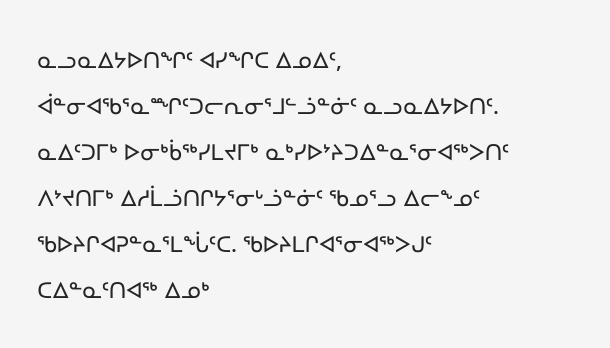ᓇᓗᓇᐃᔭᐅᑎᖏᑦ ᐊᓯᖏᑕ ᐃᓄᐃᑦ, ᐋᓐᓂᐊᖃᕐᓇᙱᑦᑐᓕᕆᓂᕐᒧᓪᓘᓐᓃᑦ ᓇᓗᓇᐃᔭᐅᑎᑦ. ᓇᐃᑦᑐᒥᒃ ᐅᓂᒃᑳᖅᓯᒪᔪᒥᒃ ᓇᒃᓯᐅᔾᔨᑐᐃᓐᓇᕐᓂᐊᖅᐳᑎᑦ ᐱᔾᔪᑎᒥᒃ ᐃᓱᒫᓘᑎᒋᔭᕐᓂᒡᓘᓐᓃᑦ ᖃᓄᕐᓗ ᐃᓕᖕᓄᑦ ᖃᐅᔨᒋᐊᕈᓐᓇᕐᒪᖔᑦᑕ. ᖃᐅᔨᒪᒋᐊᕐᓂᐊᖅᐳᒍᑦ ᑕᐃᓐᓇᑦᑎᐊᖅ ᐃᓄᒃ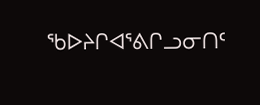ᖃᐅᔨᒋᐊᕐᕕᒋᓗᓂᑎᑦ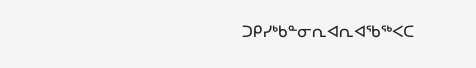ᑐᑭᓯᒃᑲᓐᓂᕆᐊᕆᐊᖃᖅᐸᑕ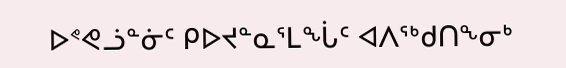ᐅᕝᕙᓘᓐᓃᑦ ᑭᐅᔪᓐᓇᕐᒪᖔᑦ ᐊᐱᖅᑯᑎᖕᓂᒃ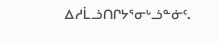ᐃᓱᒫᓘᑎᒋᔭᕐᓂᒡᓘᓐᓃᑦ.